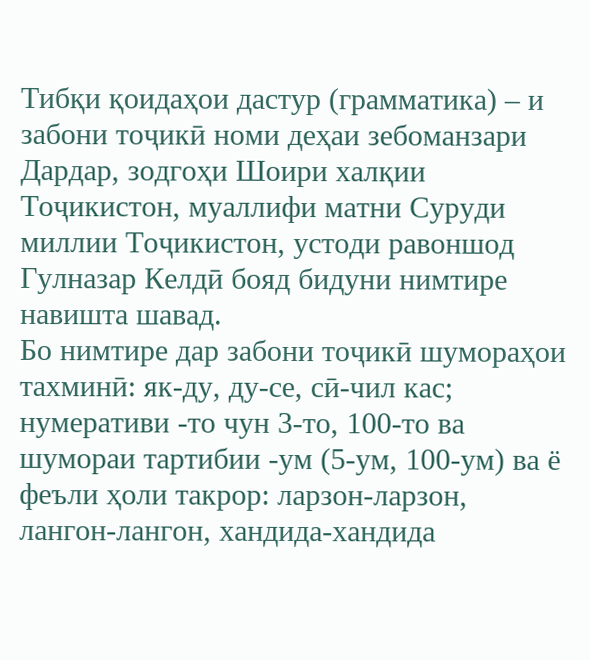Тибқи қоидаҳои дастур (грамматика) – и забони тоҷикӣ номи деҳаи зебоманзари Дардар, зодгоҳи Шоири халқии Тоҷикистон, муаллифи матни Суруди миллии Тоҷикистон, устоди равоншод Гулназар Келдӣ бояд бидуни нимтире навишта шавад.
Бо нимтире дар забони тоҷикӣ шумораҳои тахминӣ: як-ду, ду-се, сӣ-чил кас; нумеративи -то чун 3-то, 100-то ва шумораи тартибии -ум (5-ум, 100-ум) ва ё феъли ҳоли такрор: ларзон-ларзон, лангон-лангон, хандида-хандида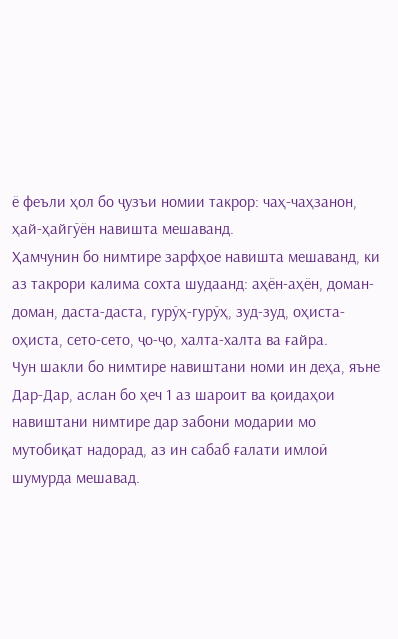ё феъли ҳол бо ҷузъи номии такрор: чаҳ-чаҳзанон, ҳай-ҳайгӯён навишта мешаванд.
Ҳамчунин бо нимтире зарфҳое навишта мешаванд, ки аз такрори калима сохта шудаанд: аҳён-аҳён, доман-доман, даста-даста, гурӯҳ-гурӯҳ, зуд-зуд, оҳиста-оҳиста, сето-сето, ҷо-ҷо, халта-халта ва ғайра.
Чун шакли бо нимтире навиштани номи ин деҳа, яъне Дар-Дар, аслан бо ҳеч 1 аз шароит ва қоидаҳои навиштани нимтире дар забони модарии мо мутобиқат надорад, аз ин сабаб ғалати имлоӣ шумурда мешавад.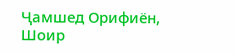Ҷамшед Орифиён, Шоир